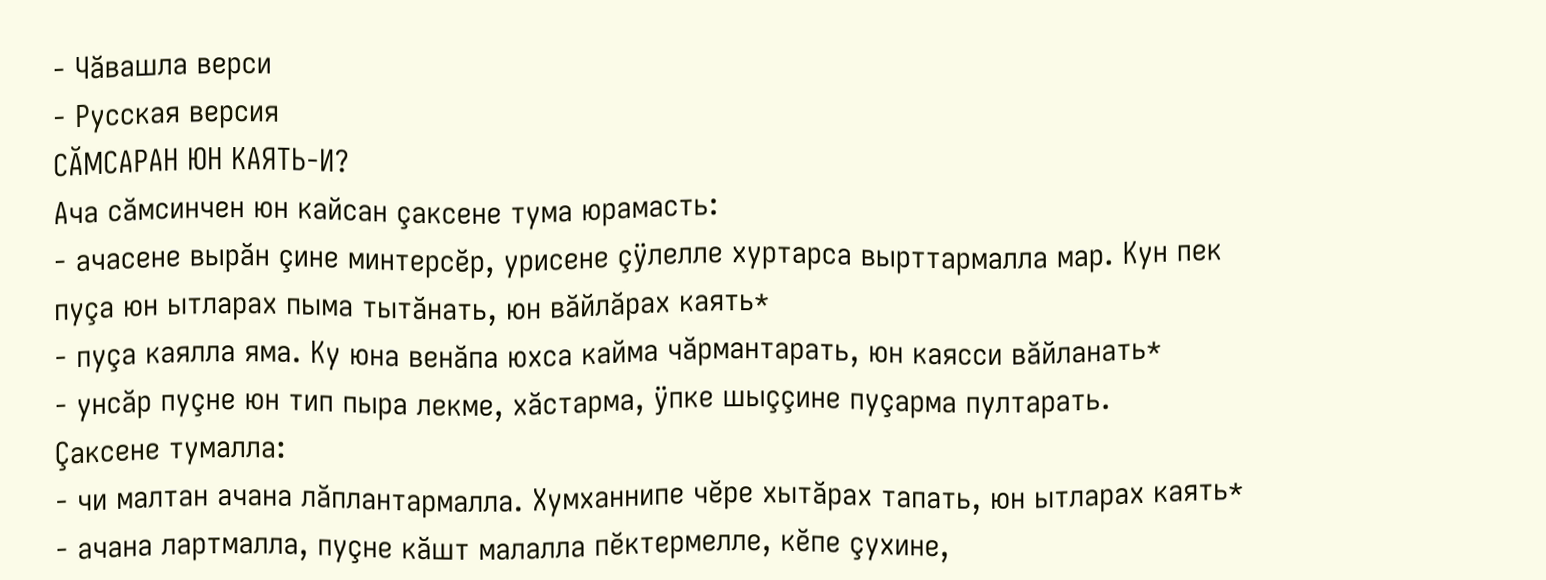- Чăвашла верси
- Русская версия
СĂМСАРАН ЮН КАЯТЬ-И?
Ача сăмсинчен юн кайсан çаксене тума юрамасть:
- ачасене вырăн çине минтерсĕр, урисене çÿлелле хуртарса вырттармалла мар. Кун пек пуçа юн ытларах пыма тытăнать, юн вăйлăрах каять*
- пуçа каялла яма. Ку юна венăпа юхса кайма чăрмантарать, юн каясси вăйланать*
- унсăр пуçне юн тип пыра лекме, хăстарма, ÿпке шыççине пуçарма пултарать.
Çаксене тумалла:
- чи малтан ачана лăплантармалла. Хумханнипе чĕре хытăрах тапать, юн ытларах каять*
- ачана лартмалла, пуçне кăшт малалла пĕктермелле, кĕпе çухине,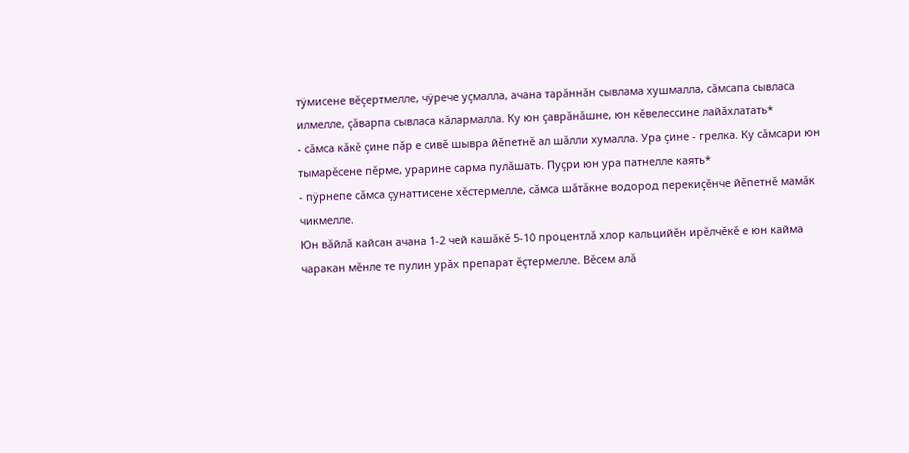тÿмисене вĕçертмелле, чÿрече уçмалла, ачана тарăннăн сывлама хушмалла, сăмсапа сывласа илмелле, çăварпа сывласа кăлармалла. Ку юн çаврăнăшне, юн кĕвелессине лайăхлатать*
- сăмса кăкĕ çине пăр е сивĕ шывра йĕпетнĕ ал шăлли хумалла. Ура çине - грелка. Ку сăмсари юн тымарĕсене пĕрме, урарине сарма пулăшать. Пуçри юн ура патнелле каять*
- пÿрнепе сăмса çунаттисене хĕстермелле, сăмса шăтăкне водород перекиçĕнче йĕпетнĕ мамăк чикмелле.
Юн вăйлă кайсан ачана 1-2 чей кашăкĕ 5-10 процентлă хлор кальцийĕн ирĕлчĕкĕ е юн кайма чаракан мĕнле те пулин урăх препарат ĕçтермелле. Вĕсем алă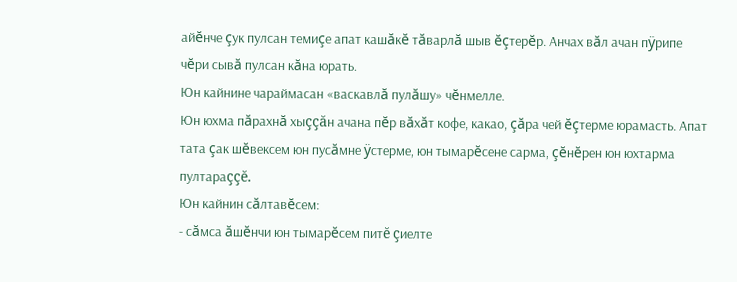айĕнче çук пулсан темиçе апат кашăкĕ тăварлă шыв ĕçтерĕр. Анчах вăл ачан пÿрипе чĕри сывă пулсан кăна юрать.
Юн кайнине чараймасан «васкавлă пулăшу» чĕнмелле.
Юн юхма пăрахнă хыççăн ачана пĕр вăхăт кофе, какао, çăра чей ĕçтерме юрамасть. Апат тата çак шĕвексем юн пусăмне ÿстерме, юн тымарĕсене сарма, çĕнĕрен юн юхтарма пултараççĕ.
Юн кайнин сăлтавĕсем:
- сăмса ăшĕнчи юн тымарĕсем питĕ çиелте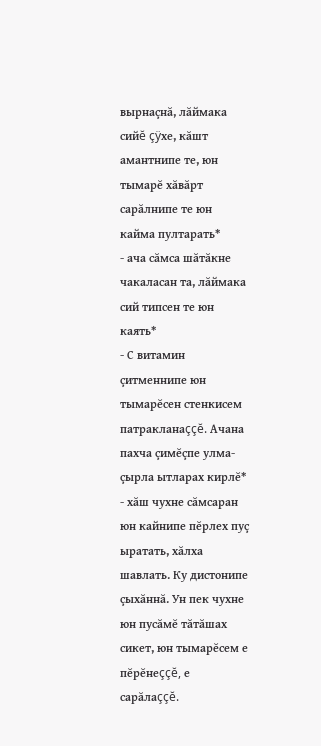вырнаçнă, лăймака сийĕ çÿхе, кăшт амантнипе те, юн тымарĕ хăвăрт сарăлнипе те юн кайма пултарать*
- ача сăмса шăтăкне чакаласан та, лăймака сий типсен те юн каять*
- С витамин çитменнипе юн тымарĕсен стенкисем патракланаççĕ. Ачана пахча çимĕçпе улма-çырла ытларах кирлĕ*
- хăш чухне сăмсаран юн кайнипе пĕрлех пуç ыратать, хăлха шавлать. Ку дистонипе çыхăннă. Ун пек чухне юн пусăмĕ тăтăшах сикет, юн тымарĕсем е пĕрĕнеççĕ, е сарăлаççĕ.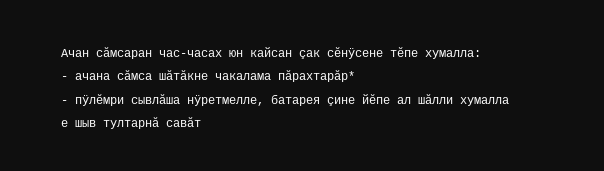Ачан сăмсаран час-часах юн кайсан çак сĕнÿсене тĕпе хумалла:
- ачана сăмса шăтăкне чакалама пăрахтарăр*
- пÿлĕмри сывлăша нÿретмелле, батарея çине йĕпе ал шăлли хумалла е шыв тултарнă савăт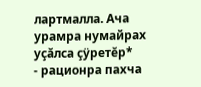лартмалла. Ача урамра нумайрах уçăлса çÿретĕр*
- рационра пахча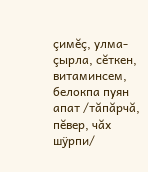çимĕç, улма-çырла, сĕткен, витаминсем, белокпа пуян апат /тăпăрчă, пĕвер, чăх шÿрпи/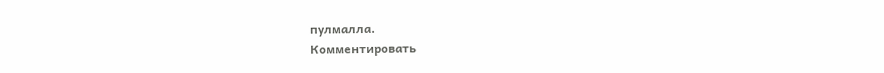пулмалла.
Комментировать